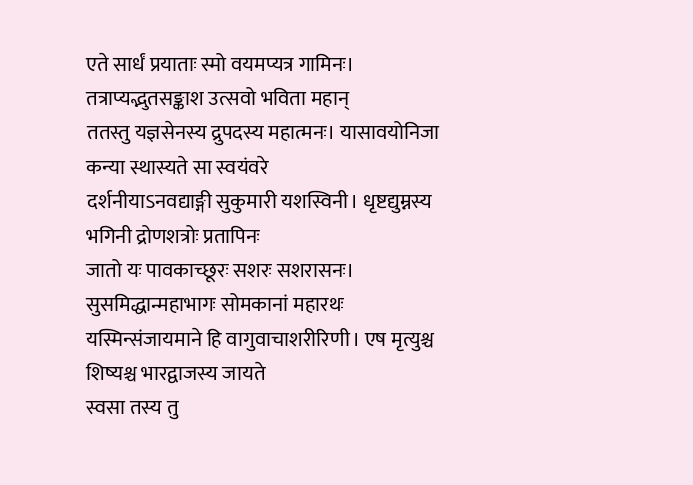एते सार्धं प्रयाताः स्मो वयमप्यत्र गामिनः। तत्राप्यद्भुतसङ्काश उत्सवो भविता महान्
ततस्तु यज्ञसेनस्य द्रुपदस्य महात्मनः। यासावयोनिजा कन्या स्थास्यते सा स्वयंवरे
दर्शनीयाऽनवद्याङ्गी सुकुमारी यशस्विनी। धृष्टद्युम्नस्य भगिनी द्रोणशत्रोः प्रतापिनः
जातो यः पावकाच्छूरः सशरः सशरासनः। सुसमिद्धान्महाभागः सोमकानां महारथः
यस्मिन्संजायमाने हि वागुवाचाशरीरिणी। एष मृत्युश्च शिष्यश्च भारद्वाजस्य जायते
स्वसा तस्य तु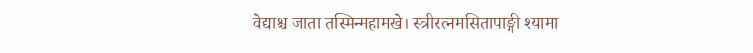वेद्याश्च जाता तस्मिन्महामखे। स्त्रीरत्नमसितापाङ्गी श्यामा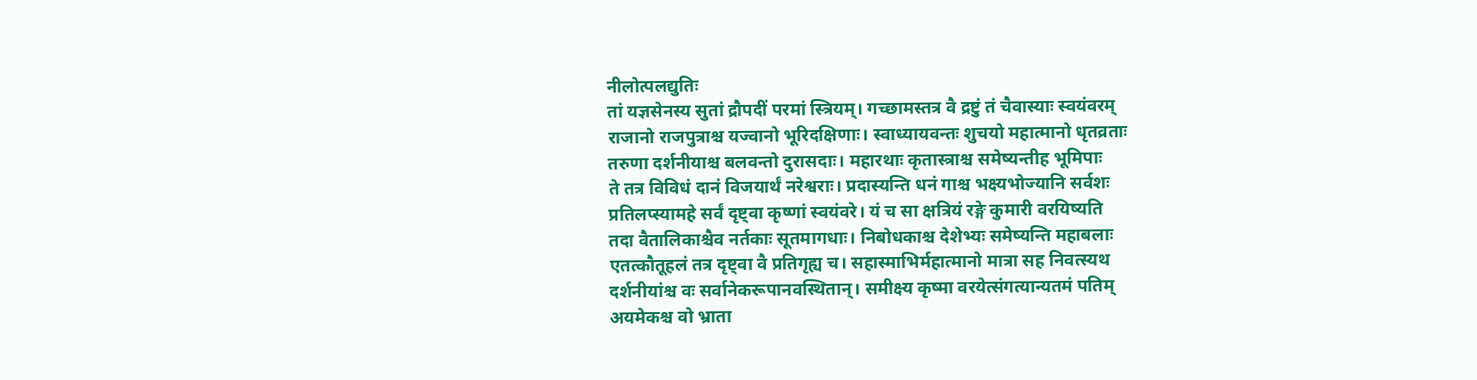नीलोत्पलद्युतिः
तां यज्ञसेनस्य सुतां द्रौपदीं परमां स्त्रियम्। गच्छामस्तत्र वै द्रष्टुं तं चैवास्याः स्वयंवरम्
राजानो राजपुत्राश्च यज्वानो भूरिदक्षिणाः। स्वाध्यायवन्तः शुचयो महात्मानो धृतव्रताः
तरुणा दर्शनीयाश्च बलवन्तो दुरासदाः। महारथाः कृतास्त्राश्च समेष्यन्तीह भूमिपाः
ते तत्र विविधं दानं विजयार्थं नरेश्वराः। प्रदास्यन्ति धनं गाश्च भक्ष्यभोज्यानि सर्वशः
प्रतिलप्स्यामहे सर्वं दृष्ट्वा कृष्णां स्वयंवरे। यं च सा क्षत्रियं रङ्गे कुमारी वरयिष्यति
तदा वैतालिकाश्चैव नर्तकाः सूतमागधाः। निबोधकाश्च देशेभ्यः समेष्यन्ति महाबलाः
एतत्कौतूहलं तत्र दृष्ट्वा वै प्रतिगृह्य च। सहास्माभिर्महात्मानो मात्रा सह निवत्स्यथ
दर्शनीयांश्च वः सर्वानेकरूपानवस्थितान्। समीक्ष्य कृष्मा वरयेत्संगत्यान्यतमं पतिम्
अयमेकश्च वो भ्राता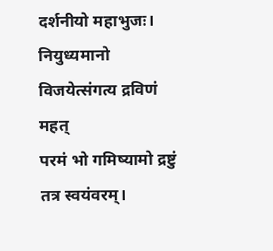दर्शनीयो महाभुजः। नियुध्यमानो विजयेत्संगत्य द्रविणं महत्
परमं भो गमिष्यामो द्रष्टुं तत्र स्वयंवरम्।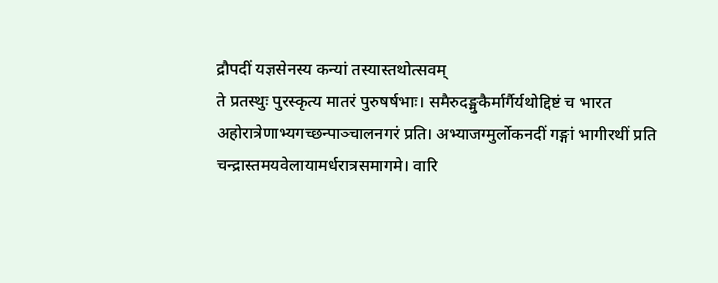द्रौपदीं यज्ञसेनस्य कन्यां तस्यास्तथोत्सवम्
ते प्रतस्थुः पुरस्कृत्य मातरं पुरुषर्षभाः। समैरुदङ्मुकैर्मार्गैर्यथोद्दिष्टं च भारत
अहोरात्रेणाभ्यगच्छन्पाञ्चालनगरं प्रति। अभ्याजग्मुर्लोकनदीं गङ्गां भागीरथीं प्रति
चन्द्रास्तमयवेलायामर्धरात्रसमागमे। वारि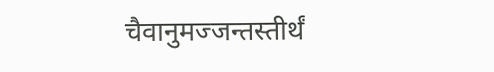चैवानुमज्जन्तस्तीर्थं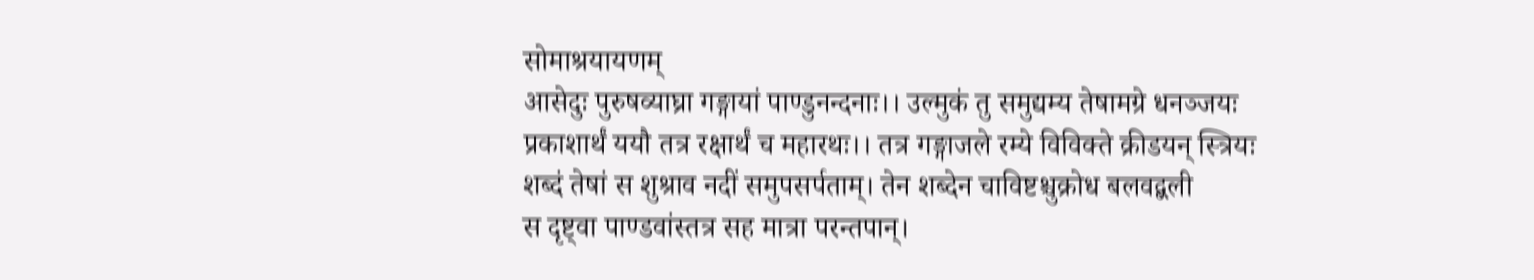सोमाश्रयायणम्
आसेदुः पुरुषव्याघ्रा गङ्गायां पाण्डुनन्दनाः।। उल्मुकं तु समुद्यम्य तेषामग्रे धनञ्जयः
प्रकाशार्थं ययौ तत्र रक्षार्थं च महारथः।। तत्र गङ्गाजले रम्ये विविक्ते क्रीडयन् स्त्रियः
शब्दं तेषां स शुश्राव नदीं समुपसर्पताम्। तेन शब्देन चाविष्टश्चुक्रोध बलवद्बली
स दृष्ट्वा पाण्डवांस्तत्र सह मात्रा परन्तपान्।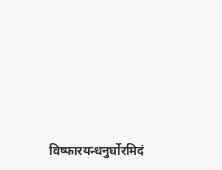विष्फारयन्धनुर्घोरमिदं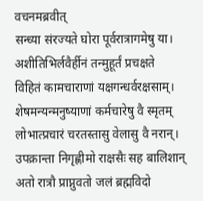वचनमब्रवीत्
सन्ध्या संरज्यते घोरा पूर्वरात्रागमेषु या। अशीतिभिर्लवैर्हीनं तन्मुहूर्तं प्रचक्षते
विहितं कामचाराणां यक्षगन्धर्वरक्षसाम्। शेषमन्यन्मनुष्याणां कर्मचारेषु वै स्मृतम्
लोभात्प्रचारं चरतस्तासु वेलासु वै नरान्। उपक्रान्ता निगृह्णीमो राक्षसैः सह बालिशान्
अतो रात्रौ प्राप्नुवतो जलं ब्रह्मविदो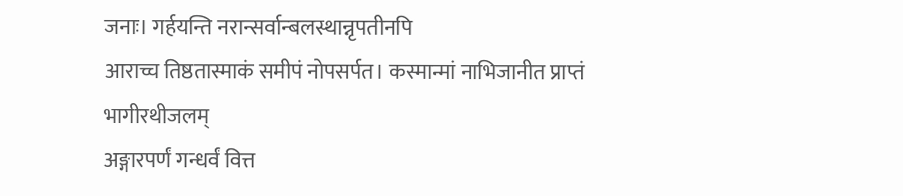जनाः। गर्हयन्ति नरान्सर्वान्बलस्थान्नृपतीनपि
आराच्च तिष्ठतास्माकं समीपं नोपसर्पत। कस्मान्मां नाभिजानीत प्राप्तं भागीरथीजलम्
अङ्गारपर्णं गन्धर्वं वित्त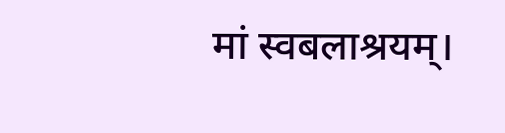मां स्वबलाश्रयम्।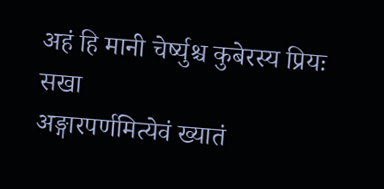अहं हि मानी चेर्ष्युश्च कुबेरस्य प्रियः सखा
अङ्गारपर्णमित्येवं ख्यातं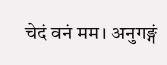चेदं वनं मम। अनुगङ्गं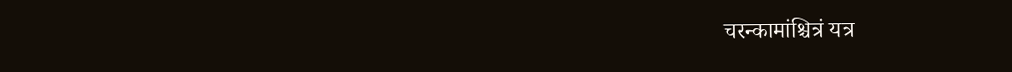चरन्कामांश्चित्रं यत्र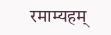रमाम्यहम्